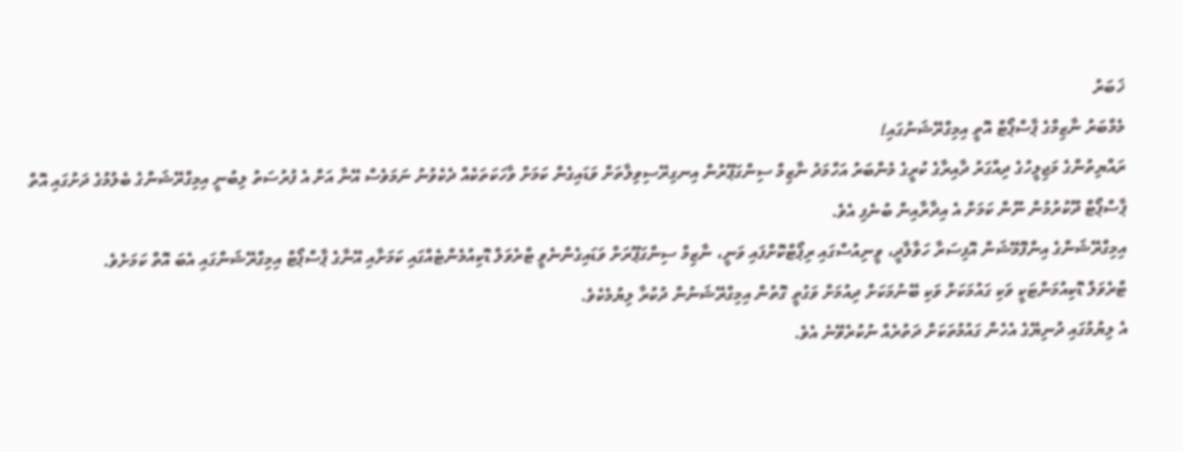ޚަބަރު
މެމްބަރު ނާޒިމްގެ ޕާސްޕޯޓް އޮތީ އިމިގްރޭޝަނުގައި!
ރައްޔިތުންގެ މަޖިލީހުގެ ދިއްގަރު ދާއިރާގެ ކުރީގެ މެންބަރު އަހްމަދު ނާޒިމް ސިންގަޕޫރުން އިނގިރޭސިވިލާތަށް ވަޑައިގެން ކަމަށް ވާހަކަތަކެއް ދެކެވުނު ނަމަވެސް އޭނާ އަށް އެ ފުރުސަތު ލިބުނީ އިމިގްރޭޝަންގެ ބެލުމުގެ ދަށުގައި އޮތް ޕާސްޕޯޓް ދޫކުރުމުން ނޫން ކަމަށް އެ އިދާރާއިން ބުނެފި އެވެ.
އިމިގްރޭޝަންގެ އިންފޮމޭޝަން އޮފިސަރާ ހަވާލާދީ، ވީނިއުސްގައި ރިޕޯޓްކޮށްފައި ވަނީ، ނާޒިމް ސިންގަޕޫރަށް ވަޑައިގެންނެވީ ޓްރެވަލް ޑޮކިއުމެންޓެއްގައި ކަމަށާއި އޭނާގެ ޕާސްޕޯޓް އިމިގްރޭޝަންގައި އެބަ އޮތް ކަމަށެވެ.
ޓްރެވަލް ޑޮކިއުމަންޓަކީ ވަކި ގައުމަކަށް ވަކި ބޭނުމަކަށް ދިއުމަށް ވަގުތީ ގޮތުން އިމިގްރޭޝަނުން ދުކުރާ ލިޔުމެކެވެ.
އެ ލިޔުމުގައި ދުނިޔޭގެ އެހެން ގައުމުތަކަށް ދަތުރެއް ނުކުރެވޭނެ އެވެ.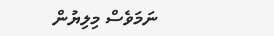ނަމަވެސް މިލިޔުން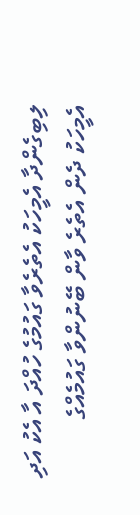ލިބިގެންދާ އެމީހަކު އެތެރެވާ ގައުމުގެ ހުއްދަ އާ އެކު އަދި އެމީހަކު ދެން އެތެރެ ވާން ބޭނުންވާ ގައުމެއްގެ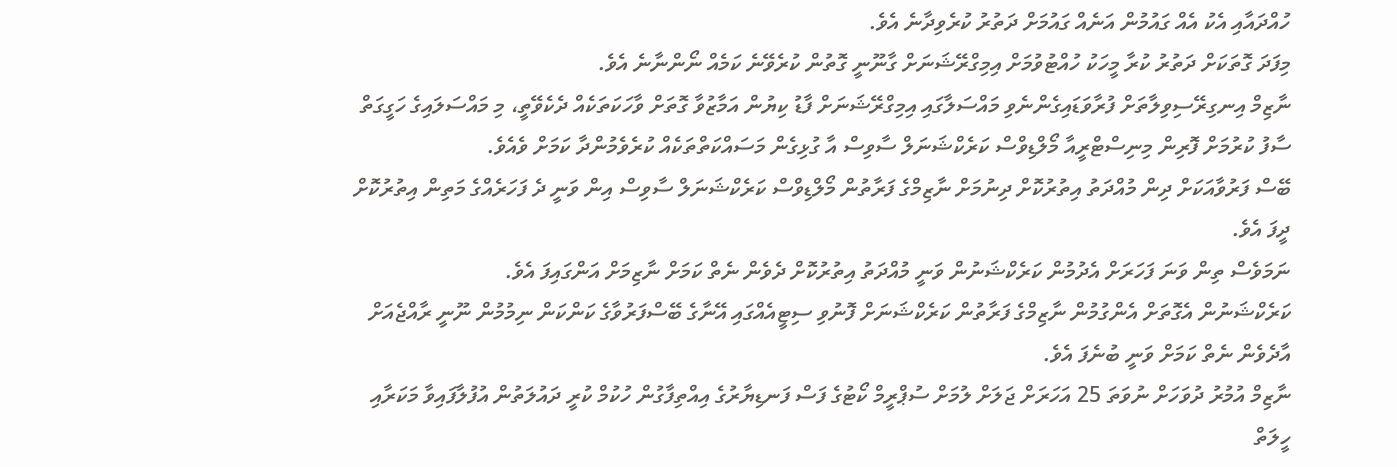ހުއްދައާއި އެކު އެއް ގައުމުން އަނެއް ގައުމަށް ދަތުރު ކުރެވިދާނެ އެވެ.
މިފަދަ ގޮތަކަށް ދަތުރު ކުރާ މީހަކު ހުއްޓުވުމަށް އިމިގްރޭޝަނަށް ގާނޫނީ ގޮތުން ކުރެވޭނެ ކަމެއް ނޯންނާނެ އެވެ.
ނާޒިމް އިނގިރޭސިވިލާތަށް ފުރާވަޑައިގެންނެވި މައްސަލާގައި އިމިގްރޭޝަނަށް ފާޑު ކިޔުން އަމާޒުވާ ގޮތަށް ވާހަކަތަކެއް ދެކެވޭތީ، މި މައްސަލައިގެ ހަގީގަތް ސާފު ކުރުމަށް ފޮރިން މިނިސްޓްރީއާ މޯލްޑިވްސް ކަރެކްޝަނަލް ސާވިސް އާ ގުޅިގެން މަސައްކަތްތަކެއް ކުރެވެމުންދާ ކަމަށް ވެއެވެ.
ބޭސް ފަރުވާއަކަށް ދިން މުއްދަތު އިތުރުކޮށް ދިނުމަށް ނާޒިމްގެ ފަރާތުން މޯލްޑިވްސް ކަރެކްޝަނަލް ސާވިސް އިން ވަނީ ދެ ފަހަރެއްގެ މަތިން އިތުރުކޮށް ދީފަ އެވެ.
ނަމަވެސް ތިން ވަނަ ފަހަރަށް އެދުމުން ކަރެކްޝަނުން ވަނީ މުއްދަތު އިތުރުކޮށް ދެވެން ނެތް ކަމަށް ނާޒިމަށް އަންގައިފަ އެވެ.
ކަރެކްޝަނުން އެގޮތަށް އެންގުމުން ނާޒިމްގެ ފަރާތުން ކަރެކްޝަނަށް ފޮނުވި ސިޓީއެއްގައި އޭނާގެ ބޭސްފަރުވާގެ ކަންކަން ނިމުމުން ނޫނީ ރާއްޖެއަށް އާދެވެން ނެތް ކަމަށް ވަނީ ބުނެފަ އެވެ.
ނާޒިމް އުމުރު ދުވަހަށް ނުވަތަ 25 އަހަރަށް ޖަލަށް ލުމަށް ސުޕްރީމް ކޯޓުގެ ފަސް ފަނޑިޔާރުގެ އިއްތިފާގުން ހުކުމް ކުރީ ދައުލަތުން އުފުލާފައިވާ މަކަރާއި ހީލަތް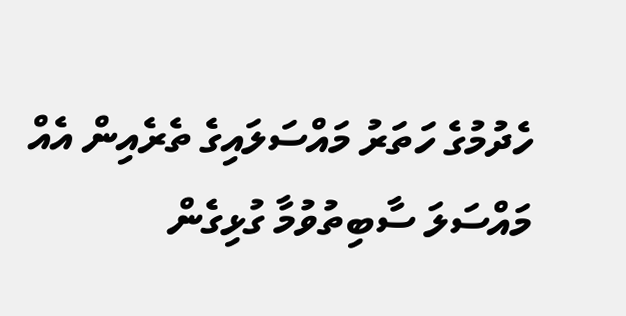ހެދުމުގެ ހަތަރު މައްސަލައިގެ ތެރެއިން އެއް މައްސަލަ ސާބިތުވުމާ ގުޅިގެން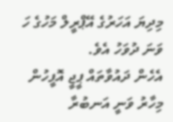މިދިޔަ އަހަރުގެ އޭޕްރީލް މަހުގެ ހަ ވަނަ ދުވަހު އެވެ.
އެހެން ދައުވާތައް ޕީޖީ އޮފީހުން މިހާރު ވަނީ އަނބުރާ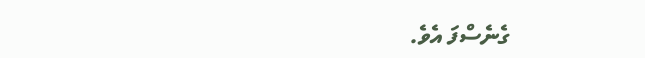ގެނެސްފަ އެވެ.